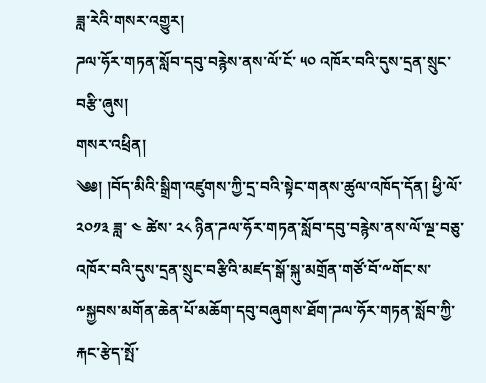ཟླ་རེའི་གསར་འགྱུར།
ཌལ་ཧོར་གཏན་སློབ་དབུ་བརྙེས་ནས་ལོ་ངོ་ ༥༠ འཁོར་བའི་དུས་དྲན་སྲུང་བརྩི་ཞུས།
གསར་འཕྲིན།
༄༅། །བོད་མིའི་སྒྲིག་འཛུགས་ཀྱི་དྲ་བའི་སྟེང་གནས་ཚུལ་འཁོད་དོན། ཕྱི་ལོ་ ༢༠༡༣ ཟླ་ ༤ ཚེས་ ༢༨ ཉིན་ཌལ་ཧོར་གཏན་སློབ་དབུ་བརྙེས་ནས་ལོ་ལྔ་བཅུ་འཁོར་བའི་དུས་དྲན་སྲུང་བརྩིའི་མཛད་སྒོ་སྐུ་མགྲོན་གཙོ་བོ་༸གོང་ས་༸སྐྱབས་མགོན་ཆེན་པོ་མཆོག་དབུ་བཞུགས་ཐོག་ཌལ་ཧོར་གཏན་སློབ་ཀྱི་རྐང་རྩེད་སྤོ་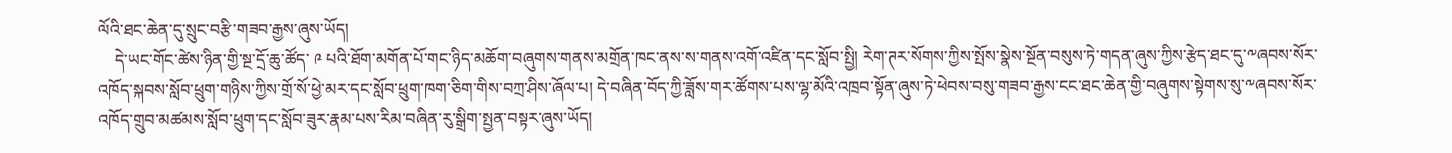ལོའི་ཐང་ཆེན་དུ་སྲུང་བརྩི་གཟབ་རྒྱས་ཞུས་ཡོད།
    དེ་ཡང་གོང་ཚེས་ཉིན་གྱི་སྔ་དྲོ་ཆུ་ཚོད་ ༩ པའི་ཐོག་མགོན་པོ་གང་ཉིད་མཆོག་བཞུགས་གནས་མགྲོན་ཁང་ནས་ས་གནས་འགོ་འཛིན་དང་སློབ་སྤྱི། རེག་ཊར་སོགས་ཀྱིས་སྤོས་སྣེས་སྔོན་བསུས་ཏེ་གདན་ཞུས་ཀྱིས་རྩེད་ཐང་དུ་༸ཞབས་སོར་འཁོད་སྐབས་སློབ་ཕྲུག་གཉིས་ཀྱིས་གྲོ་སོ་ཕྱེ་མར་དང་སློབ་ཕྲུག་ཁག་ཅིག་གིས་བཀྲ་ཤིས་ཞོལ་པ། དེ་བཞིན་བོད་ཀྱི་ཟློས་གར་ཚོགས་པས་ལྷ་མོའི་འཁྲབ་སྟོན་ཞུས་ཏེ་ཕེབས་བསུ་གཟབ་རྒྱས་ངང་ཐང་ཆེན་གྱི་བཞུགས་སྟེགས་སུ་༸ཞབས་སོར་འཁོད་གྲུབ་མཚམས་སློབ་ཕྲུག་དང་སློབ་ཟུར་རྣམ་པས་རིམ་བཞིན་རུ་སྒྲིག་སྤྱན་བསྟར་ཞུས་ཡོད།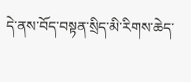དེ་ནས་བོད་བསྟན་སྲིད་མི་རིགས་ཆེད་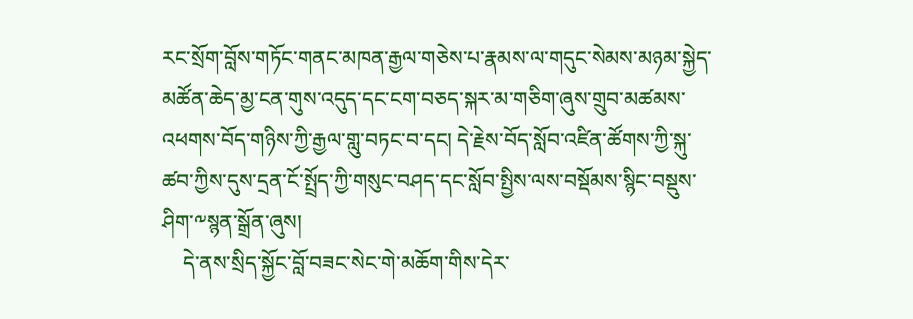རང་སྲོག་བློས་གཏོང་གནང་མཁན་རྒྱལ་གཅེས་པ་རྣམས་ལ་གདུང་སེམས་མཉམ་སྐྱེད་མཚོན་ཆེད་མྱ་ངན་གུས་འདུད་དང་ངག་བཅད་སྐར་མ་གཅིག་ཞུས་གྲུབ་མཚམས་འཕགས་བོད་གཉིས་ཀྱི་རྒྱལ་གླུ་བཏང་བ་དང། དེ་རྗེས་བོད་སློབ་འཛིན་ཚོགས་ཀྱི་སྐུ་ཚབ་ཀྱིས་དུས་དྲན་ངོ་སྤྲོད་ཀྱི་གསུང་བཤད་དང་སློབ་སྤྱིས་ལས་བསྡོམས་སྙིང་བསྡུས་ཤིག་༸སྙན་སྒྲོན་ཞུས།
    དེ་ནས་སྲིད་སྐྱོང་བློ་བཟང་སེང་གེ་མཆོག་གིས་དེར་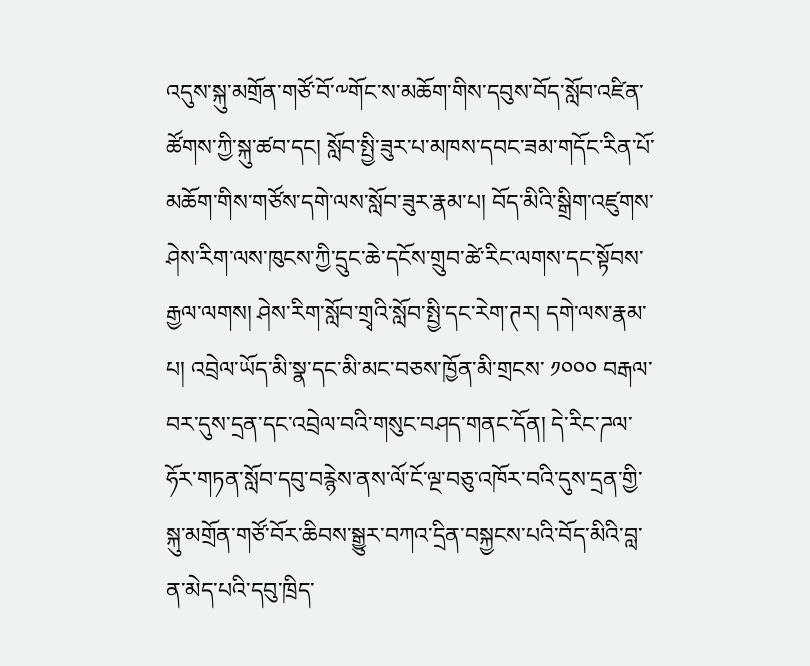འདུས་སྐུ་མགྲོན་གཙོ་བོ་༸གོང་ས་མཆོག་གིས་དབུས་བོད་སློབ་འཛིན་ཚོགས་ཀྱི་སྐུ་ཚབ་དང། སློབ་སྤྱི་ཟུར་པ་མཁས་དབང་ཟམ་གདོང་རིན་པོ་མཆོག་གིས་གཙོས་དགེ་ལས་སློབ་ཟུར་རྣམ་པ། བོད་མིའི་སྒྲིག་འཛུགས་ཤེས་རིག་ལས་ཁུངས་ཀྱི་དྲུང་ཆེ་དངོས་གྲུབ་ཚེ་རིང་ལགས་དང་སྟོབས་རྒྱལ་ལགས། ཤེས་རིག་སློབ་གྲྭའི་སློབ་སྤྱི་དང་རེག་ཊར། དགེ་ལས་རྣམ་པ། འབྲེལ་ཡོད་མི་སྣ་དང་མི་མང་བཅས་ཁྱོན་མི་གྲངས་ ༡༠༠༠ བརྒལ་བར་དུས་དྲན་དང་འབྲེལ་བའི་གསུང་བཤད་གནང་དོན། དེ་རིང་ཌལ་ཧོར་གཏན་སློབ་དབུ་བརྙེས་ནས་ལོ་ངོ་ལྔ་བཅུ་འཁོར་བའི་དུས་དྲན་གྱི་སྐུ་མགྲོན་གཙོ་བོར་ཆིབས་སྒྱུར་བཀའ་དྲིན་བསྐྱངས་པའི་བོད་མིའི་བླ་ན་མེད་པའི་དབུ་ཁྲིད་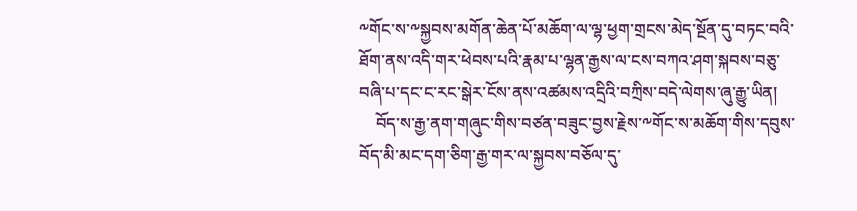༸གོང་ས་༸སྐྱབས་མགོན་ཆེན་པོ་མཆོག་ལ་ལྷ་ཕྱག་གྲངས་མེད་སྔོན་དུ་བཏང་བའི་ཐོག་ནས་འདི་གར་ཕེབས་པའི་རྣམ་པ་ལྷན་རྒྱས་ལ་ངས་བཀའ་ཤག་སྐབས་བཅུ་བཞི་པ་དང་ང་རང་སྒེར་ངོས་ནས་འཚམས་འདྲིའི་བཀྲིས་བདེ་ལེགས་ཞུ་རྒྱུ་ཡིན།
    བོད་ས་རྒྱ་ནག་གཞུང་གིས་བཙན་བཟུང་བྱས་རྗེས་༸གོང་ས་མཆོག་གིས་དབུས་བོད་མི་མང་དག་ཅིག་རྒྱ་གར་ལ་སྐྱབས་བཅོལ་དུ་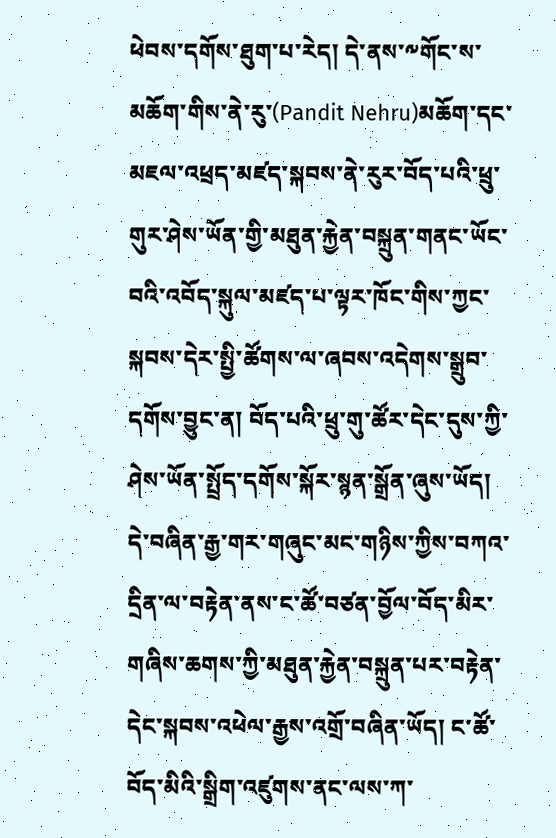ཕེབས་དགོས་ཐུག་པ་རེད། དེ་ནས་༸གོང་ས་མཆོག་གིས་ནེ་རུ་(Pandit Nehru)མཆོག་དང་མཇལ་འཕྲད་མཛད་སྐབས་ནེ་རུར་བོད་པའི་ཕྲུ་གུར་ཤེས་ཡོན་གྱི་མཐུན་རྐྱེན་བསྐྲུན་གནང་ཡོང་བའི་འབོད་སྐུལ་མཛད་པ་ལྟར་ཁོང་གིས་ཀྱང་སྐབས་དེར་སྤྱི་ཚོགས་ལ་ཞབས་འདེགས་སྒྲུབ་དགོས་བྱུང་ན། བོད་པའི་ཕྲུ་གུ་ཚོར་དེང་དུས་ཀྱི་ཤེས་ཡོན་སྤྲོད་དགོས་སྐོར་སྙན་སྒྲོན་ཞུས་ཡོད། དེ་བཞིན་རྒྱ་གར་གཞུང་མང་གཉིས་ཀྱིས་བཀའ་དྲིན་ལ་བརྟེན་ནས་ང་ཚོ་བཙན་བྱོལ་བོད་མིར་གཞིས་ཆགས་ཀྱི་མཐུན་རྐྱེན་བསྐྲུན་པར་བརྟེན་དེང་སྐབས་འཕེལ་རྒྱས་འགྲོ་བཞིན་ཡོད། ང་ཚོ་བོད་མིའི་སྒྲིག་འཛུགས་ནང་ལས་ཀ་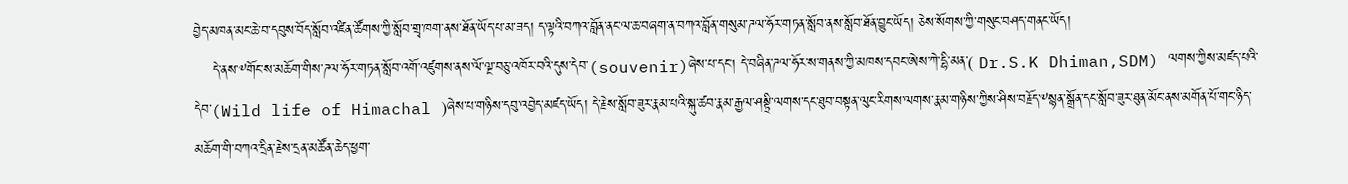བྱེད་མཁན་མང་ཆེ་བ་དབུས་བོད་སློབ་འཛིན་ཚོགས་ཀྱི་སློབ་གྲྭ་ཁག་ནས་ཐོན་ཡོད་པ་མ་ཟད། ད་ལྟའི་བཀའ་བློན་ནང་ལ་ཆ་བཞག་ན་བཀའ་བློན་གསུམ་ཌལ་ཧོར་གཏན་སློབ་ནས་སློབ་ཐོན་བྱུང་ཡོད། ཅེས་སོགས་ཀྱི་གསུང་བཤད་གནང་ཡོད།
    དེ་ནས་༸གོང་ས་མཆོག་གིས་ཌལ་ཧོར་གཏན་སློབ་འགོ་འཛུགས་ནས་ལོ་ལྔ་བཅུ་འཁོར་བའི་དུས་དེབ་(souvenir)ཞེས་པ་དང། དེ་བཞིན་ཌལ་ཧོར་ས་གནས་ཀྱི་མཁས་དབང་ཨེས་ཀེ་དྷི་མན་( Dr.S.K Dhiman,SDM) ལགས་ཀྱིས་མཛད་པའི་དེབ་(Wild life of Himachal )ཞེས་པ་གཉིས་དབུ་འབྱེད་མཛད་ཡོད། དེ་རྗེས་སློབ་ཟུར་རྣམ་པའི་སྐུ་ཚབ་རྣམ་རྒྱལ་ཤསྟྲི་ལགས་དང་ཐུབ་བསྟན་ལུང་རིགས་ལགས་རྣམ་གཉིས་ཀྱིས་ཤིས་བརྗོད་༸སྙན་སྒྲོན་དང་སློབ་ཟུར་ཐུན་མོང་ནས་མགོན་པོ་གང་ཉིད་མཆོག་གི་བཀའ་དྲིན་རྗེས་དྲན་མཚོན་ཆེད་ཕྱག་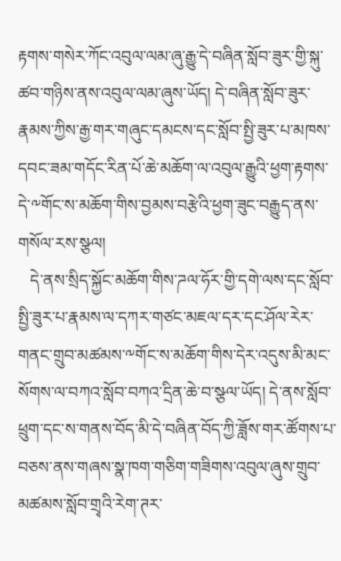རྟགས་གསེར་ཀོང་འབུལ་ལམ་ཞུ་རྒྱུ་དེ་བཞིན་སློབ་ཟུར་གྱི་སྐུ་ཚབ་གཉིས་ནས་འབུལ་ལམ་ཞུས་ཡོད། དེ་བཞིན་སློབ་ཟུར་རྣམས་ཀྱིས་རྒྱ་གར་གཞུང་དམངས་དང་སློབ་སྤྱི་ཟུར་པ་མཁས་དབང་ཟམ་གདོང་རིན་པོ་ཆེ་མཆོག་ལ་འབུལ་རྒྱུའི་ཕྱག་རྟགས་དེ་༸གོང་ས་མཆོག་གིས་བྱམས་བརྩེའི་ཕྱག་ཟུང་བརྒྱུད་ནས་གསོལ་རས་སྩལ།
   དེ་ནས་སྲིད་སྐྱོང་མཆོག་གིས་ཌལ་ཧོར་གྱི་དགེ་ལས་དང་སློབ་སྤྱི་ཟུར་པ་རྣམས་ལ་དཀར་གཙང་མཇལ་དར་དང་ཤོལ་རེར་གནང་གྲུབ་མཚམས་༸གོང་ས་མཆོག་གིས་དེར་འདུས་མི་མང་སོགས་ལ་བཀའ་སློབ་བཀའ་དྲིན་ཆེ་བ་སྩལ་ཡོད། དེ་ནས་སློབ་ཕྲུག་དང་ས་གནས་བོད་མི་དེ་བཞིན་བོད་ཀྱི་ཟློས་གར་ཚོགས་པ་བཅས་ནས་གཞས་སྣ་ཁག་གཅིག་གཟིགས་འབུལ་ཞུས་གྲུབ་མཚམས་སློབ་གྲྭའི་རེག་ཊར་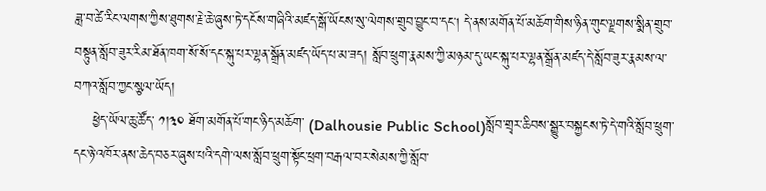ཟླ་བ་ཚེ་རིང་ལགས་ཀྱིས་ཐུགས་རྗེ་ཆེ་ཞུས་ཏེ་དངོས་གཞིའི་མཛད་སྒོ་ཡོངས་སུ་ལེགས་གྲུབ་བྱུང་བ་དང། དེ་ནས་མགོན་པོ་མཆོག་གིས་ཉིན་གུང་ལྗགས་སྨིན་གྲུབ་བསྟུན་སློབ་ཟུར་རིམ་ཐོན་ཁག་སོ་སོ་དང་སྐུ་པར་ལྷན་སྒྲོན་མཛད་ཡོད་པ་མ་ཟད། སློབ་ཕྲུག་རྣམས་ཀྱི་མཉམ་དུ་ཡང་སྐུ་པར་ལྷན་སྒྲོན་མཛད་དེ་སློབ་ཟུར་རྣམས་ལ་བཀའ་སློབ་ཀྱང་སྩལ་ཡོད།
    ཕྱེད་ཡོལ་ཆུ་ཚོད་ ༡།༣༠ ཐོག་མགོན་པོ་གང་ཉིད་མཆོག་ (Dalhousie Public School)སློབ་གྲྭར་ཆིབས་སྒྱུར་བསྐྱངས་ཏེ་དེ་གའི་སློབ་ཕྲུག་དང་ཉེ་འཁོར་ནས་ཆེད་བཅར་ཞུས་པའི་དགེ་ལས་སློབ་ཕྲུག་སྟོང་ཕྲག་བརྒལ་བར་སེམས་ཀྱི་སློབ་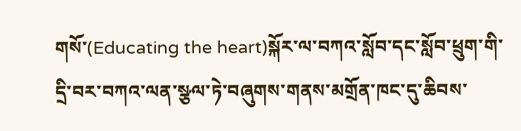གསོ་(Educating the heart)སྐོར་ལ་བཀའ་སློབ་དང་སློབ་ཕྲུག་གི་དྲི་བར་བཀའ་ལན་སྩལ་ཏེ་བཞུགས་གནས་མགྲོན་ཁང་དུ་ཆིབས་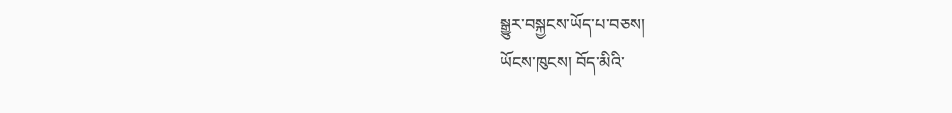སྒྱུར་བསྐྱངས་ཡོད་པ་བཅས།
ཡོངས་ཁུངས། བོད་མིའི་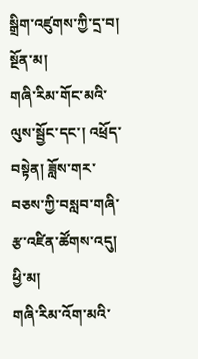སྒྲིག་འཛུགས་ཀྱི་དྲ་བ།
སྔོན་མ།
གཞི་རིམ་གོང་མའི་ལུས་སྦྱོང་དང་། འཕྲོད་བསྟེན། ཟློས་གར་བཅས་ཀྱི་བསླབ་གཞི་རྩ་འཛིན་ཚོགས་འདུ།
ཕྱི་མ།
གཞི་རིམ་འོག་མའི་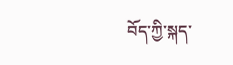བོད་ཀྱི་སྐད་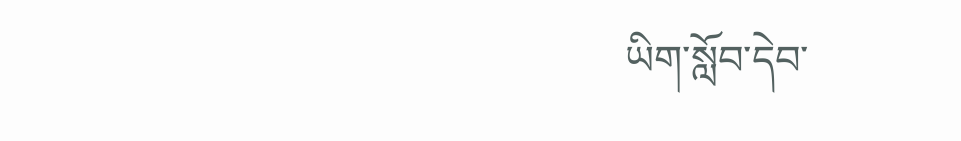ཡིག་སློབ་དེབ་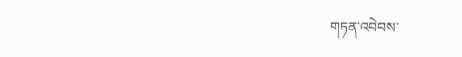གཏན་འབེབས་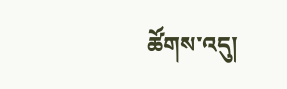ཚོགས་འདུ།